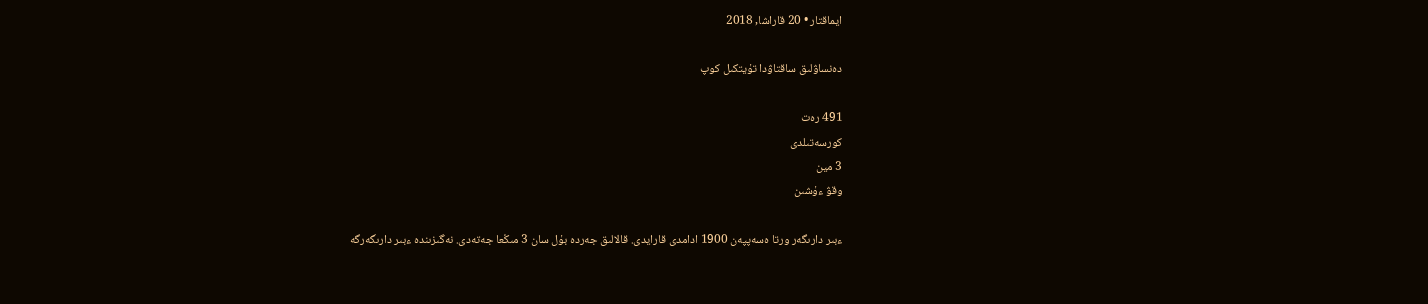ايماقتار • 20 قاراشا, 2018

دەنساۋلىق ساقتاۋدا تۇيتكىل كوپ

491 رەت
كورسەتىلدى
3 مين
وقۋ ءۇشىن

ءبىر دارىگەر ورتا ەسەپپەن 1900 ادامدى قارايدى. قالالىق جەردە بۇل سان 3 مىڭعا جەتەدى. نەگىزىندە ءبىر دارىگەرگە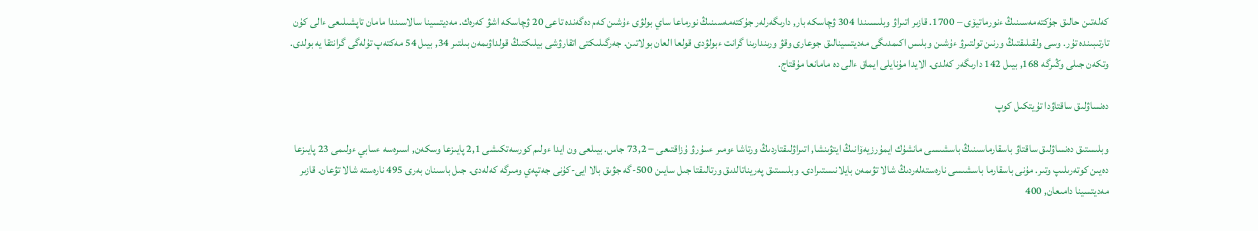كەلەتىن حالىق جۇكتەمەسىنىڭ ءنورماتيۆى – 1700. قازىر اتىراۋ وبلىسىندا 304 ۋچاسكە بار, دارىگەرلەر جۇكتەمەسىنىڭ نورماعا ساي بولۋى ءۇشىن كەم دەگەندە تاعى 20 ۋچاسكە اشۋ كەرەك. مەديتسينا سالاسىندا مامان تاپشىلىعى ءالى كۇن تارتىبىندە تۇر. وسى ولقىلىقتىڭ ورنىن تولتىرۋ ءۇشىن وبلىس اكىمدىگى مەديتسينالىق جوعارى وقۋ ورىندارىنا گرانت ءبولۋدى قولعا العان بولاتىن. جەرگىلىكتى اتقارۋشى بيلىكتىڭ قولداۋىمەن بىلتىر 34, بيىل 54 مەكتەپ تۇلەگى گرانتقا يە بولدى. وتكەن جىلى وڭىرگە 168, بيىل 142 دارىگەر كەلدى. الايدا مۇنايلى ايماق ءالى دە مامانعا مۇقتاج.

دەنساۋلىق ساقتاۋدا تۇيتكىل كوپ

وبلىستىق دەنساۋلىق ساقتاۋ باسقارماسىنىڭ باسشىسى مانشۇك ايمۇرزيەۆانىڭ ايتۋىنشا, اتىراۋلىقتاردىڭ ورتاشا ءومىر ءسۇرۋ ۇزاقتىعى − 73,2 جاس. بيىلعى ون ايدا ءولىم كورسەتكىشى 2,1 پايىزعا وسكەن, اسىرەسە ءسابي ءولىمى 23 پايىزعا دەيىن كوتەرىلىپ وتىر. مۇنى باسقارما باسشىسى نارەستەلەردىڭ شالا تۋىمەن بايلانىستىرادى. وبلىستىق پەريناتالدىق ورتالىقتا جىل سايىن 500-گە جۋىق بالا ايى-كۇنى جەتپەي ومىرگە كەلەدى. جىل باسىنان بەرى 495 نارەستە شالا تۋعان. قازىر مەديتسينا دامىعان, 400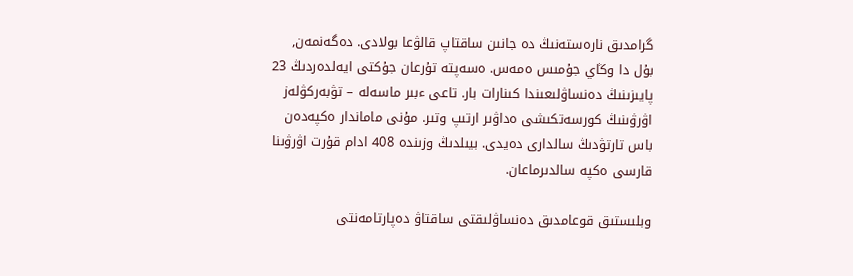گرامدىق نارەستەنىڭ دە جانىن ساقتاپ قالۋعا بولادى. دەگەنمەن, بۇل دا وڭاي جۇمىس ەمەس. ەسەپتە تۇرعان جۇكتى ايەلدەردىڭ 23 پايىزىنىڭ دەنساۋلىعىندا كىنارات بار. تاعى ءبىر ماسەلە – تۋبەركۋلەز اۋرۋىنىڭ كورسەتكىشى ەداۋىر ارتىپ وتىر. مۇنى ماماندار ەكپەدەن باس تارتۋدىڭ سالدارى دەيدى. بيىلدىڭ وزىندە 408 ادام قۇرت اۋرۋىنا قارسى ەكپە سالدىرماعان.

وبلىستىق قوعامدىق دەنساۋلىقتى ساقتاۋ دەپارتامەنتى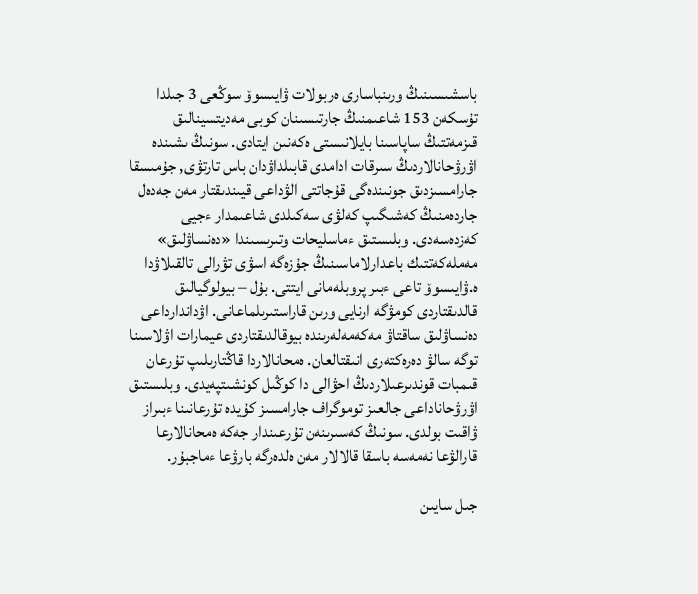باسشىسىنىڭ ورىنباسارى ەربولات ۋايىسوۆ سوڭعى 3 جىلدا تۇسكەن 153 شاعىمنىڭ جارتىسىنان كوبى مەديتسينالىق قىزمەتتىڭ ساپاسىنا بايلانىستى ەكەنىن ايتادى. سونىڭ ىشىندە اۋرۋحانالاردىڭ سىرقات ادامدى قابىلداۋدان باس تارتۋى, جۇمىسقا جارامسىزدىق جونىندەگى قۇجاتتى الۋداعى قيىندىقتار مەن جەدەل جاردەمنىڭ كەشىگىپ كەلۋى سەكىلدى شاعىمدار ءجيى كەزدەسەدى. وبلىستىق ءماسليحات وتىرىسىندا «دەنساۋلىق» مەملەكەتتىك باعدارلاماسىنىڭ جۇزەگە اسۋى تۋرالى تالقىلاۋدا ە.ۋايىسوۆ تاعى ءبىر پروبلەمانى ايتتى. بۇل – بيولوگيالىق قالدىقتاردى كومۋگە ارنايى ورىن قاراستىرىلماعانى. اۋداندارداعى دەنساۋلىق ساقتاۋ مەكەمەلەرىندە بيوقالدىقتاردى عيمارات اۋلاسىنا توگە سالۋ دەرەكتەرى انىقتالعان. ەمحانالاردا قاڭتارىلىپ تۇرعان قىمبات قوندىرعىلاردىڭ احۋالى دا كوڭىل كونشىتپەيدى. وبلىستىق اۋرۋحاناداعى جالعىز توموگراف جارامسىز كۇيدە تۇرعانىنا ءبىراز ۋاقىت بولدى. سونىڭ كەسىرىنەن تۇرعىندار جەكە ەمحانالارعا قارالۋعا نەمەسە باسقا قالالار مەن ەلدەرگە بارۋعا ءماجبۇر.

جىل سايىن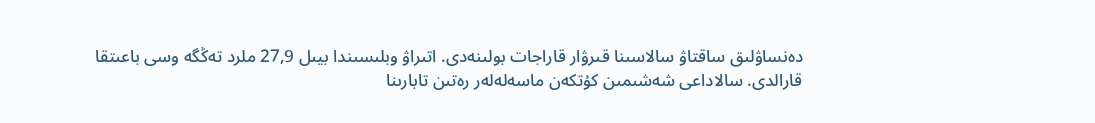دەنساۋلىق ساقتاۋ سالاسىنا قىرۋار قاراجات بولىنەدى. اتىراۋ وبلىسىندا بيىل 27,9 ملرد تەڭگە وسى باعىتقا قارالدى. سالاداعى شەشىمىن كۇتكەن ماسەلەلەر رەتىن تابارىنا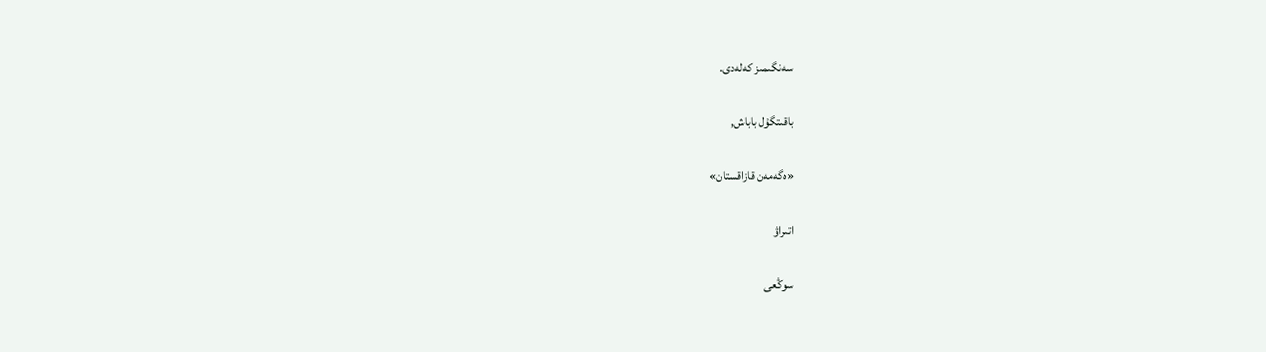سەنگىمىز كەلەدى.

باقىتگۇل باباش,

«ەگەمەن قازاقستان»

اتىراۋ

سوڭعى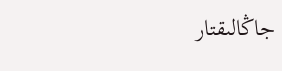جاڭالىقتار